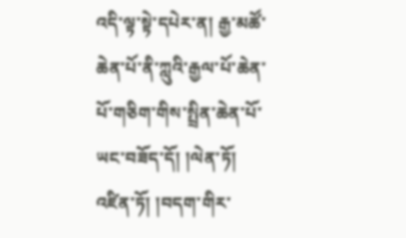འདི་ལྟ་སྟེ་དཔེར་ན། རྒྱ་མཚོ་ཆེན་པོ་ནི་ཀླུའི་རྒྱལ་པོ་ཆེན་པོ་གཅིག་གིས་སྤྲིན་ཆེན་པོ་ཡང་བཟོད་དོ། །ལེན་ཏོ། འཛིན་ཏོ། །བདག་གིར་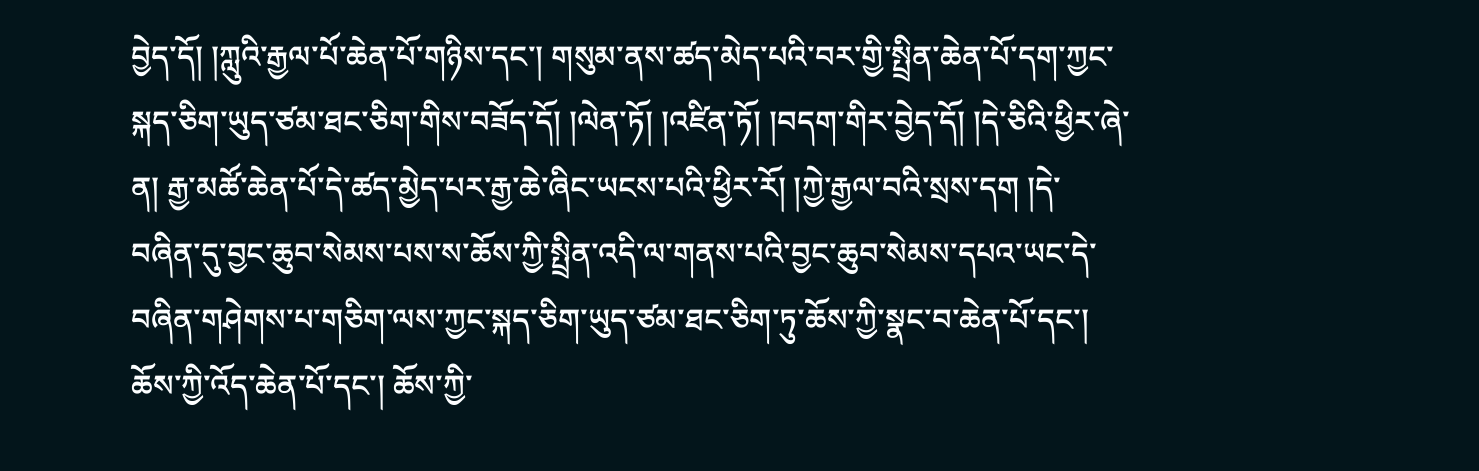བྱེད་དོ། །ཀླུའི་རྒྱལ་པོ་ཆེན་པོ་གཉིས་དང་། གསུམ་ནས་ཚད་མེད་པའི་བར་གྱི་སྤྲིན་ཆེན་པོ་དག་ཀྱང་སྐད་ཅིག་ཡུད་ཙམ་ཐང་ཅིག་གིས་བཟོད་དོ། །ལེན་ཏོ། །འཛིན་ཏོ། །བདག་གིར་བྱེད་དོ། །དེ་ཅིའི་ཕྱིར་ཞེ་ན། རྒྱ་མཚོ་ཆེན་པོ་དེ་ཚད་མྱེད་པར་རྒྱ་ཆེ་ཞིང་ཡངས་པའི་ཕྱིར་རོ། །ཀྱེ་རྒྱལ་བའི་སྲས་དག །དེ་བཞིན་དུ་བྱང་ཆུབ་སེམས་པས་ས་ཆོས་ཀྱི་སྤྲིན་འདི་ལ་གནས་པའི་བྱང་ཆུབ་སེམས་དཔའ་ཡང་དེ་བཞིན་གཤེགས་པ་གཅིག་ལས་ཀྱང་སྐད་ཅིག་ཡུད་ཙམ་ཐང་ཅིག་ཏུ་ཆོས་ཀྱི་སྣང་བ་ཆེན་པོ་དང་། ཆོས་ཀྱི་འོད་ཆེན་པོ་དང་། ཆོས་ཀྱི་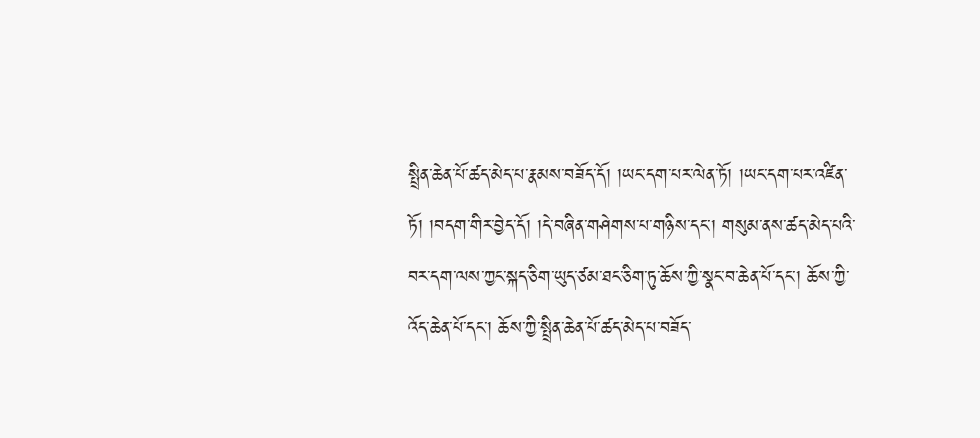སྤྲིན་ཆེན་པོ་ཚད་མེད་པ་རྣམས་བཟོད་དོ། །ཡང་དག་པར་ལེན་ཏོ། །ཡང་དག་པར་འཛིན་ཏོ། །བདག་གིར་བྱེད་དོ། །དེ་བཞིན་གཤེགས་པ་གཉིས་དང་། གསུམ་ནས་ཚད་མེད་པའི་བར་དག་ལས་ཀྱང་སྐད་ཅིག་ཡུད་ཙམ་ཐང་ཅིག་ཏུ་ཆོས་ཀྱི་སྣང་བ་ཆེན་པོ་དང་། ཆོས་ཀྱི་འོད་ཆེན་པོ་དང་། ཆོས་ཀྱི་སྤྲིན་ཆེན་པོ་ཚད་མེད་པ་བཟོད་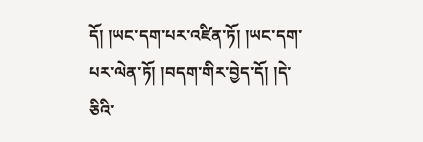དོ། །ཡང་དག་པར་འཛིན་ཏོ། །ཡང་དག་པར་ལེན་ཏོ། །བདག་གིར་བྱེད་དོ། །དེ་ཅིའི་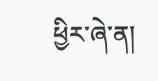ཕྱིར་ཞེ་ན།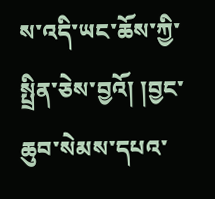ས་འདི་ཡང་ཆོས་ཀྱི་སྤྲིན་ཅེས་བྱའོ། །བྱང་ཆུབ་སེམས་དཔའ་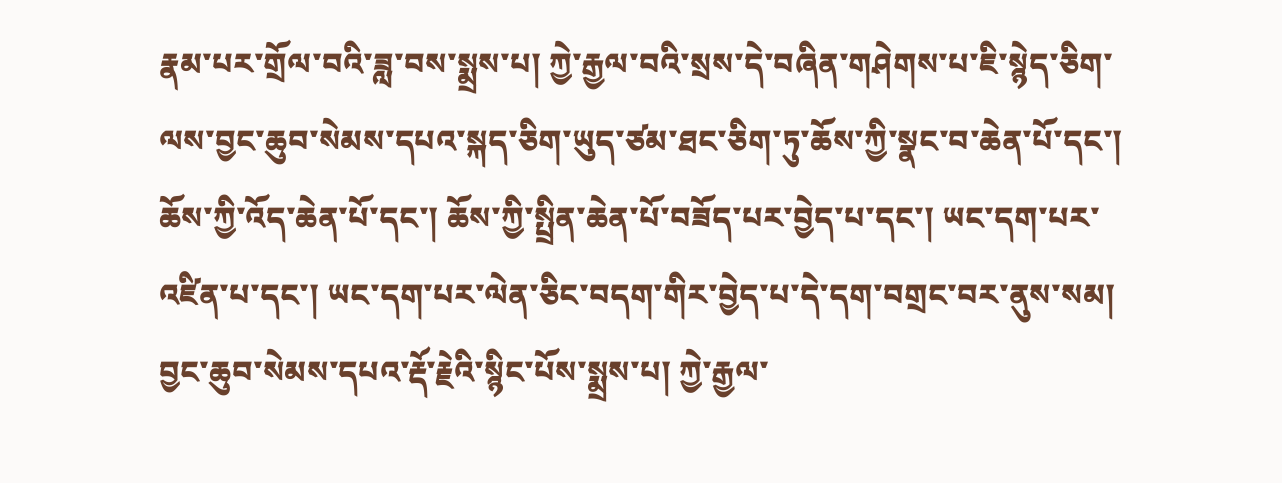རྣམ་པར་གྲོལ་བའི་ཟླ་བས་སྨྲས་པ། ཀྱེ་རྒྱལ་བའི་སྲས་དེ་བཞིན་གཤེགས་པ་ཇི་སྙེད་ཅིག་ལས་བྱང་ཆུབ་སེམས་དཔའ་སྐད་ཅིག་ཡུད་ཙམ་ཐང་ཅིག་ཏུ་ཆོས་ཀྱི་སྣང་བ་ཆེན་པོ་དང་། ཆོས་ཀྱི་འོད་ཆེན་པོ་དང་། ཆོས་ཀྱི་སྤྲིན་ཆེན་པོ་བཟོད་པར་བྱེད་པ་དང་། ཡང་དག་པར་འཛིན་པ་དང་། ཡང་དག་པར་ལེན་ཅིང་བདག་གིར་བྱེད་པ་དེ་དག་བགྲང་བར་ནུས་སམ། བྱང་ཆུབ་སེམས་དཔའ་རྡོ་རྗེའི་སྙིང་པོས་སྨྲས་པ། ཀྱེ་རྒྱལ་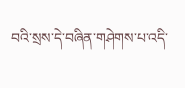བའི་སྲས་དེ་བཞིན་གཤེགས་པ་འདི་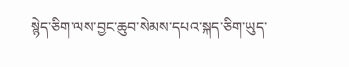སྙེད་ཅིག་ལས་བྱང་ཆུབ་སེམས་དཔའ་སྐད་ཅིག་ཡུད་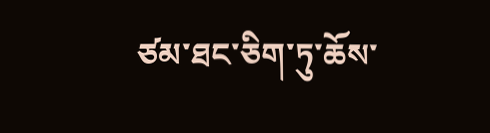ཙམ་ཐང་ཅིག་ཏུ་ཆོས་